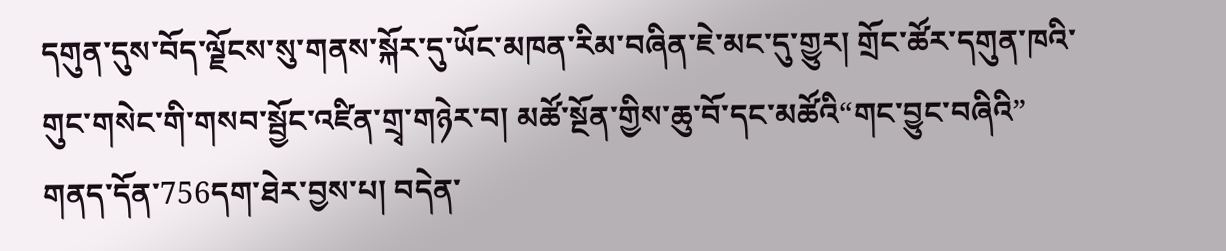དགུན་དུས་བོད་ལྗོངས་སུ་གནས་སྐོར་དུ་ཡོང་མཁན་རིམ་བཞིན་ཇེ་མང་དུ་གྱུར། གྲོང་ཚོར་དགུན་ཁའི་གུང་གསེང་གི་གསབ་སྦྱོང་འཛིན་གྲྭ་གཉེར་བ། མཚོ་སྔོན་གྱིས་ཆུ་བོ་དང་མཚོའི“གང་བྱུང་བཞིའི” གནད་དོན་756དག་ཐེར་བྱས་པ། བདེན་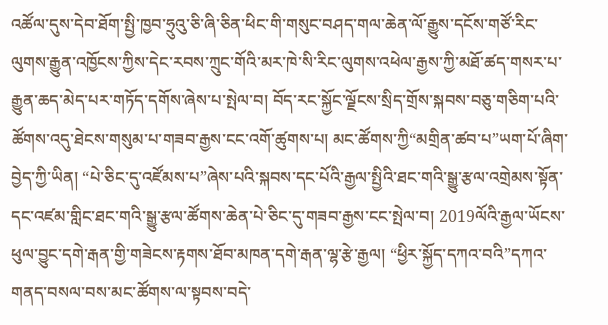འཚོལ་དུས་དེབ་ཐོག་སྤྱི་ཁྱབ་ཧྲུའུ་ཅི་ཞི་ཅིན་ཕིང་གི་གསུང་བཤད་གལ་ཆེན་ལོ་རྒྱུས་དངོས་གཙོ་རིང་ལུགས་རྒྱུན་འཁྱོངས་ཀྱིས་དེང་རབས་ཀྲུང་གོའི་མར་ཁེ་སི་རིང་ལུགས་འཕེལ་རྒྱས་ཀྱི་མཐོ་ཚད་གསར་པ་རྒྱུན་ཆད་མེད་པར་གཏོད་དགོས་ཞེས་པ་སྤེལ་བ། བོད་རང་སྐྱོང་ལྗོངས་སྲིད་གྲོས་སྐབས་བཅུ་གཅིག་པའི་ཚོགས་འདུ་ཐེངས་གསུམ་པ་གཟབ་རྒྱས་ངང་འགོ་ཚུགས་པ། མང་ཚོགས་ཀྱི“མགྲིན་ཚབ་པ”ཡག་པོ་ཞིག་བྱེད་ཀྱི་ཡིན། “པེ་ཅིང་དུ་འཛོམས་པ”ཞེས་པའི་སྐབས་དང་པོའི་རྒྱལ་སྤྱིའི་ཐང་གའི་སྒྱུ་རྩལ་འགྲེམས་སྟོན་དང་འཛམ་གླིང་ཐང་གའི་སྒྱུ་རྩལ་ཚོགས་ཆེན་པེ་ཅིང་དུ་གཟབ་རྒྱས་ངང་སྤེལ་བ། 2019ལོའི་རྒྱལ་ཡོངས་ཕུལ་བྱུང་དགེ་རྒན་གྱི་གཟེངས་རྟགས་ཐོབ་མཁན་དགེ་རྒན་ལྷ་རྩེ་རྒྱལ། “ཕྱིར་སྐྱོད་དཀའ་བའི”དཀའ་གནད་བསལ་བས་མང་ཚོགས་ལ་སྟབས་བདེ་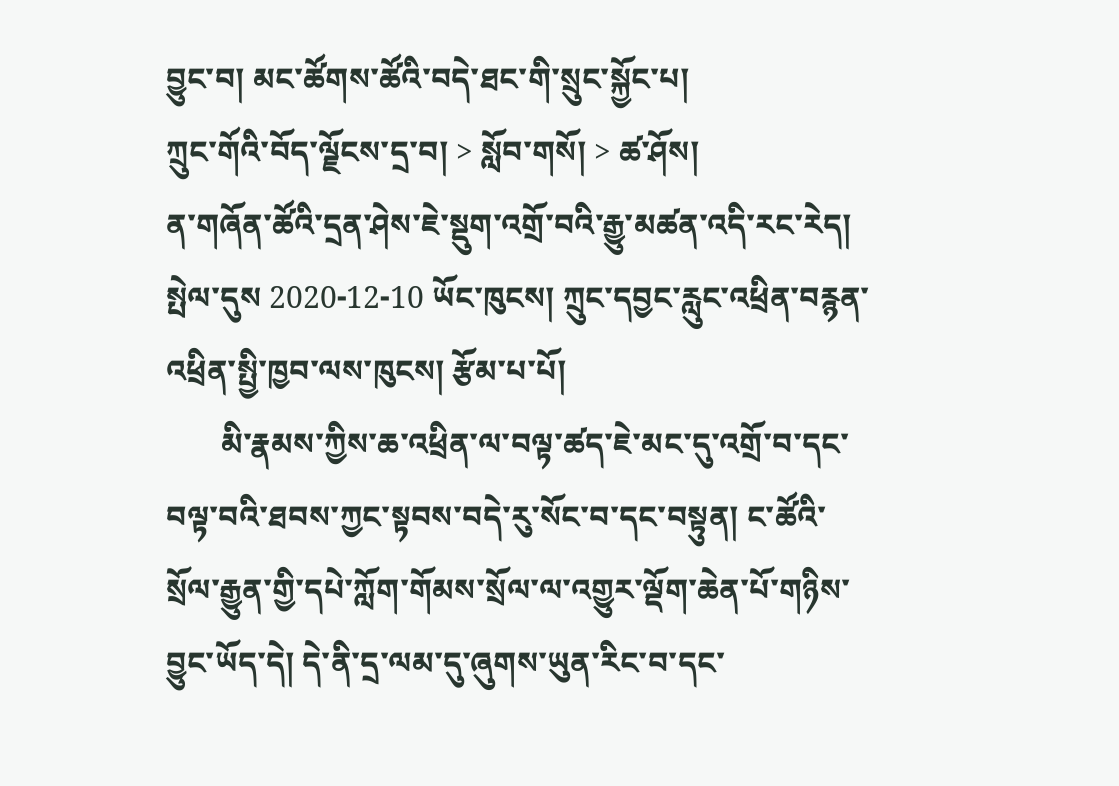བྱུང་བ། མང་ཚོགས་ཚོའི་བདེ་ཐང་གི་སྲུང་སྐྱོང་པ།
ཀྲུང་གོའི་བོད་ལྗོངས་དྲ་བ། > སློབ་གསོ། > ཚ་ཤོས།
ན་གཞོན་ཚོའི་དྲན་ཤེས་ཇེ་སྡུག་འགྲོ་བའི་རྒྱུ་མཚན་འདི་རང་རེད།
སྤེལ་དུས 2020-12-10 ཡོང་ཁུངས། ཀྲུང་དབྱང་རླུང་འཕྲིན་བརྙན་འཕྲིན་སྤྱི་ཁྱབ་ལས་ཁུངས། རྩོམ་པ་པོ།
       མི་རྣམས་ཀྱིས་ཆ་འཕྲིན་ལ་བལྟ་ཚད་ཇེ་མང་དུ་འགྲོ་བ་དང་བལྟ་བའི་ཐབས་ཀྱང་སྟབས་བདེ་རུ་སོང་བ་དང་བསྟུན། ང་ཚོའི་སྲོལ་རྒྱུན་གྱི་དཔེ་ཀློག་གོམས་སྲོལ་ལ་འགྱུར་ལྡོག་ཆེན་པོ་གཉིས་བྱུང་ཡོད་དེ། དེ་ནི་དྲ་ལམ་དུ་ཞུགས་ཡུན་རིང་བ་དང་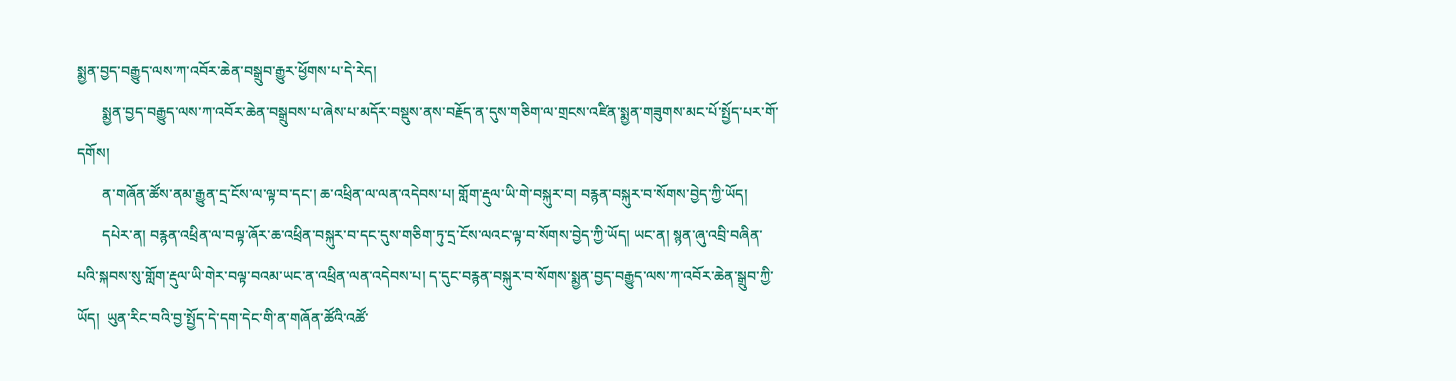སྨྱན་བྱད་བརྒྱུད་ལས་ཀ་འབོར་ཆེན་བསྒྲུབ་རྒྱུར་ཕྱོགས་པ་དེ་རེད།
       སྨྱན་བྱད་བརྒྱུད་ལས་ཀ་འབོར་ཆེན་བསྒྲུབས་པ་ཞེས་པ་མདོར་བསྡུས་ནས་བརྗོད་ན་དུས་གཅིག་ལ་གྲངས་འཛིན་སྨྱན་གཟུགས་མང་པོ་སྤྱོད་པར་གོ་དགོས།
       ན་གཞོན་ཚོས་ནམ་རྒྱུན་དྲ་ངོས་ལ་ལྟ་བ་དང་། ཆ་འཕྲིན་ལ་ལན་འདེབས་པ། གློག་རྡུལ་ཡི་གེ་བསྐུར་བ། བརྙན་བསྐུར་བ་སོགས་བྱེད་ཀྱི་ཡོད།
       དཔེར་ན། བརྙན་འཕྲིན་ལ་བལྟ་ཞོར་ཆ་འཕྲིན་བསྐུར་བ་དང་དུས་གཅིག་ཏུ་དྲ་ངོས་ལའང་ལྟ་བ་སོགས་བྱེད་ཀྱི་ཡོད། ཡང་ན། སྙན་ཞུ་འབྲི་བཞིན་པའི་སྐབས་སུ་གློག་རྡུལ་ཡི་གེར་བལྟ་བའམ་ཡང་ན་འཕྲིན་ལན་འདེབས་པ། ད་དུང་བརྙན་བསྐུར་བ་སོགས་སྨྱན་བྱད་བརྒྱུད་ལས་ཀ་འབོར་ཆེན་སྒྲུབ་ཀྱི་ཡོད།  ཡུན་རིང་བའི་བྱ་སྤྱོད་དེ་དག་དེང་གི་ན་གཞོན་ཚོའི་འཚོ་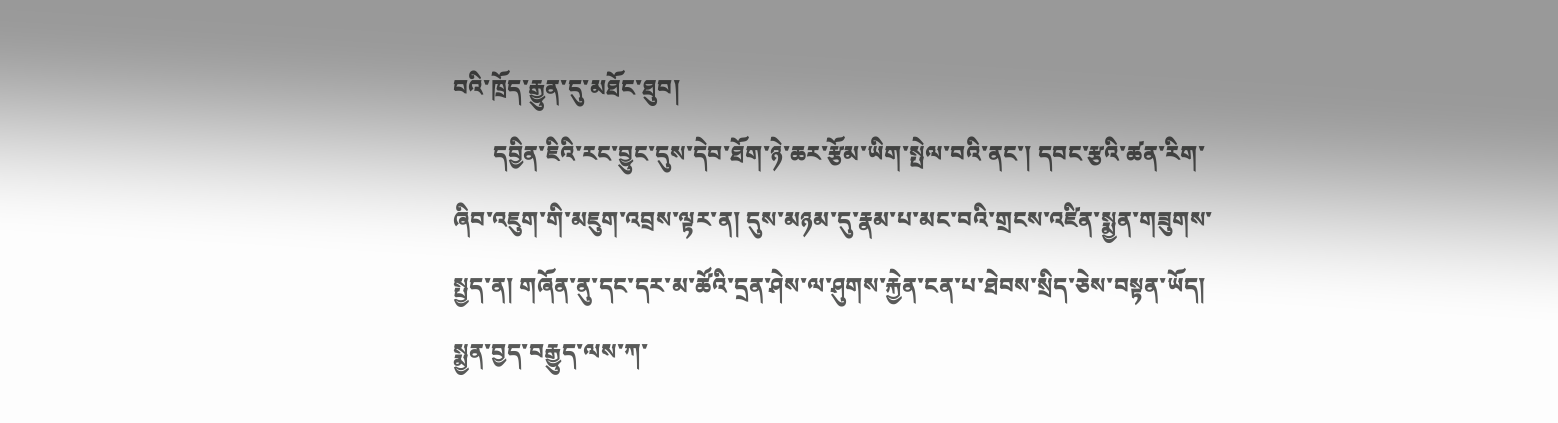བའི་ཁྲོད་རྒྱུན་དུ་མཐོང་ཐུབ།
       དབྱིན་ཇིའི་རང་བྱུང་དུས་དེབ་ཐོག་ཉེ་ཆར་རྩོམ་ཡིག་སྤེལ་བའི་ནང་། དབང་རྩའི་ཚན་རིག་ཞིབ་འཇུག་གི་མཇུག་འབྲས་ལྟར་ན། དུས་མཉམ་དུ་རྣམ་པ་མང་བའི་གྲངས་འཛིན་སྨྱན་གཟུགས་སྤྱད་ན། གཞོན་ནུ་དང་དར་མ་ཚོའི་དྲན་ཤེས་ལ་ཤུགས་རྐྱེན་ངན་པ་ཐེབས་སྲིད་ཅེས་བསྟན་ཡོད། སྨྱན་བྱད་བརྒྱུད་ལས་ཀ་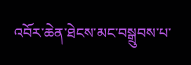འབོར་ཆེན་ཐེངས་མང་བསྒྲུབས་པ་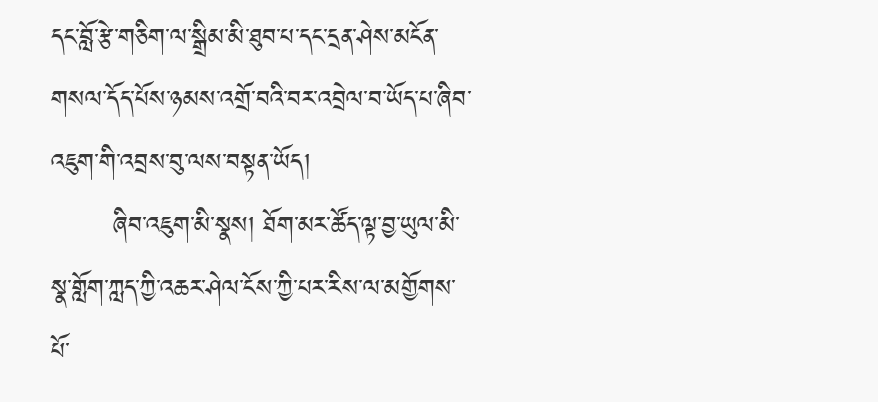དང་བློ་རྩེ་གཅིག་ལ་སྒྲིམ་མི་ཐུབ་པ་དང་དྲན་ཤེས་མངོན་གསལ་དོད་པོས་ཉམས་འགྲོ་བའི་བར་འབྲེལ་བ་ཡོད་པ་ཞིབ་འཇུག་གི་འབྲས་བུ་ལས་བསྟན་ཡོད།
       ཞིབ་འཇུག་མི་སྣས། ཐོག་མར་ཚོད་ལྟ་བྱ་ཡུལ་མི་སྣ་གློག་ཀླད་ཀྱི་འཆར་ཤེལ་ངོས་ཀྱི་པར་རིས་ལ་མགྱོགས་པོ་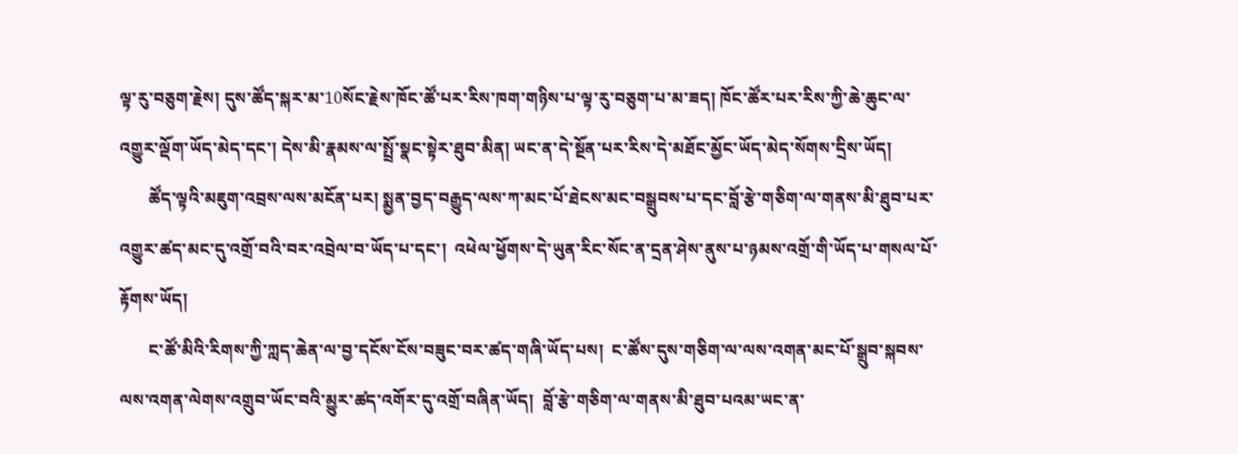ལྟ་རུ་བཅུག་རྗེས། དུས་ཚོད་སྐར་མ་10སོང་རྗེས་ཁོང་ཚོ་པར་རིས་ཁག་གཉིས་པ་ལྟ་རུ་བཅུག་པ་མ་ཟད། ཁོང་ཚོར་པར་རིས་ཀྱི་ཆེ་ཆུང་ལ་འགྱུར་ལྡོག་ཡོད་མེད་དང་། དེས་མི་རྣམས་ལ་སྤྲོ་སྣང་སྟེར་ཐུབ་མིན། ཡང་ན་དེ་སྔོན་པར་རིས་དེ་མཐོང་མྱོང་ཡོད་མེད་སོགས་དྲིས་ཡོད།
       ཚོད་ལྟའི་མཇུག་འབྲས་ལས་མངོན་པར། སྨྱན་བྱད་བརྒྱུད་ལས་ཀ་མང་པོ་ཐེངས་མང་བསྒྲུབས་པ་དང་བློ་རྩེ་གཅིག་ལ་གནས་མི་ཐུབ་པར་འགྱུར་ཚད་མང་དུ་འགྲོ་བའི་བར་འབྲེལ་བ་ཡོད་པ་དང་།  འཕེལ་ཕྱོགས་དེ་ཡུན་རིང་སོང་ན་དྲན་ཤེས་ནུས་པ་ཉམས་འགྲོ་གི་ཡོད་པ་གསལ་པོ་རྟོགས་ཡོད།
       ང་ཚོ་མིའི་རིགས་ཀྱི་ཀླད་ཆེན་ལ་བྱ་དངོས་ངོས་བཟུང་བར་ཚད་གཞི་ཡོད་པས།  ང་ཚོས་དུས་གཅིག་ལ་ལས་འགན་མང་པོ་སྒྲུབ་སྐབས་ལས་འགན་ལེགས་འགྲུབ་ཡོང་བའི་མྱུར་ཚད་འགོར་དུ་འགྲོ་བཞིན་ཡོད།  བློ་རྩེ་གཅིག་ལ་གནས་མི་ཐུབ་པའམ་ཡང་ན་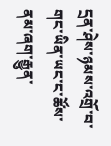དྲན་ཤེས་ཉམས་འགྲོ་བ་གང་ཡིན་ཡང་ང་ཚོས་ནམ་ཞག་རྒྱུན་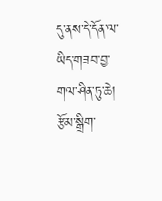དུ་ནས་དེ་དོན་ལ་ཡིད་གཟབ་བྱ་གལ་ཤིན་ཏུ་ཆེ།
རྩོམ་སྒྲིག་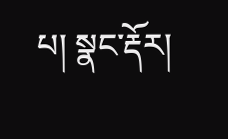པ། སྣང་རྡོར།